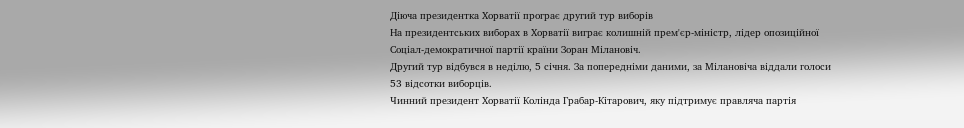Діюча президентка Хорватії програє другий тур виборів
На президентських виборах в Хорватії виграє колишній прем'єр-міністр, лідер опозиційної Соціал-демократичної партії країни Зоран Мілановіч.
Другий тур відбувся в неділю, 5 січня. За попередніми даними, за Мілановіча віддали голоси 53 відсотки виборців.
Чинний президент Хорватії Колінда Грабар-Кітарович, яку підтримує правляча партія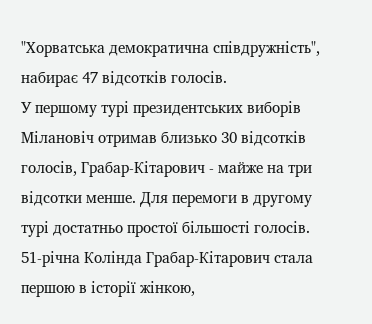"Хорватська демократична співдружність", набирає 47 відсотків голосів.
У першому турі президентських виборів Мілановіч отримав близько 30 відсотків голосів, Грабар-Кітарович - майже на три відсотки менше. Для перемоги в другому турі достатньо простої більшості голосів.
51-річна Колінда Грабар-Кітарович стала першою в історії жінкою,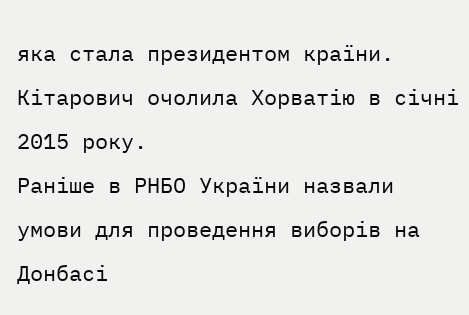яка стала президентом країни. Кітарович очолила Хорватію в січні 2015 року.
Раніше в РНБО України назвали умови для проведення виборів на Донбасі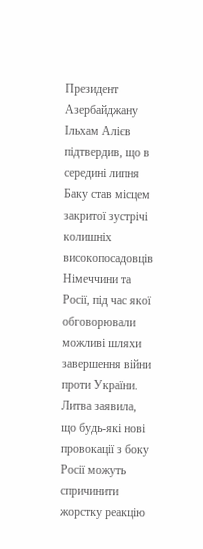Президент Азербайджану Ільхам Алієв підтвердив, що в середині липня Баку став місцем закритої зустрічі колишніх високопосадовців Німеччини та Росії, під час якої обговорювали можливі шляхи завершення війни проти України.
Литва заявила, що будь-які нові провокації з боку Росії можуть спричинити жорстку реакцію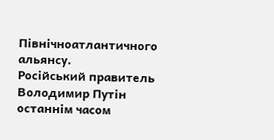Північноатлантичного альянсу.
Російський правитель Володимир Путін останнім часом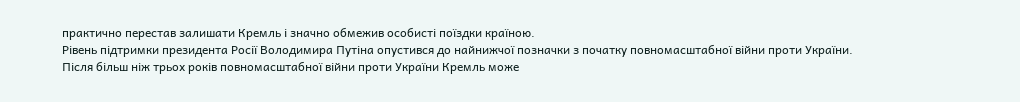практично перестав залишати Кремль і значно обмежив особисті поїздки країною.
Рівень підтримки президента Росії Володимира Путіна опустився до найнижчої позначки з початку повномасштабної війни проти України.
Після більш ніж трьох років повномасштабної війни проти України Кремль може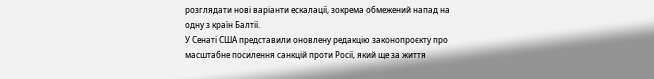розглядати нові варіанти ескалації, зокрема обмежений напад на одну з країн Балтії.
У Сенаті США представили оновлену редакцію законопроєкту про масштабне посилення санкцій проти Росії, який ще за життя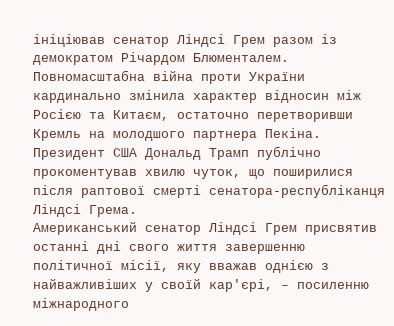ініціював сенатор Ліндсі Грем разом із демократом Річардом Блюменталем.
Повномасштабна війна проти України кардинально змінила характер відносин між Росією та Китаєм, остаточно перетворивши Кремль на молодшого партнера Пекіна.
Президент США Дональд Трамп публічно прокоментував хвилю чуток, що поширилися після раптової смерті сенатора-республіканця Ліндсі Грема.
Американський сенатор Ліндсі Грем присвятив останні дні свого життя завершенню політичної місії, яку вважав однією з найважливіших у своїй кар'єрі, – посиленню міжнародного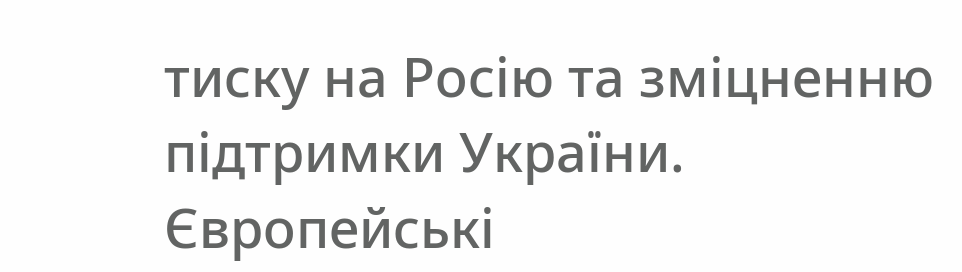тиску на Росію та зміцненню підтримки України.
Європейські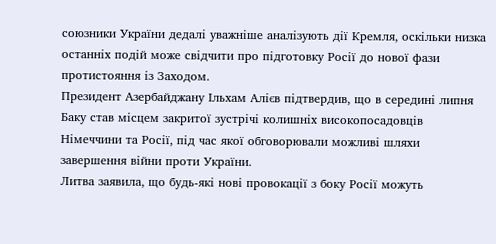союзники України дедалі уважніше аналізують дії Кремля, оскільки низка останніх подій може свідчити про підготовку Росії до нової фази протистояння із Заходом.
Президент Азербайджану Ільхам Алієв підтвердив, що в середині липня Баку став місцем закритої зустрічі колишніх високопосадовців Німеччини та Росії, під час якої обговорювали можливі шляхи завершення війни проти України.
Литва заявила, що будь-які нові провокації з боку Росії можуть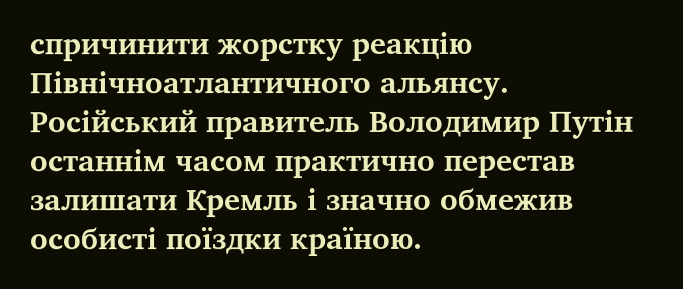спричинити жорстку реакцію Північноатлантичного альянсу.
Російський правитель Володимир Путін останнім часом практично перестав залишати Кремль і значно обмежив особисті поїздки країною.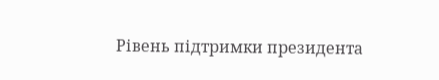Рівень підтримки президента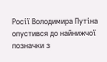Росії Володимира Путіна опустився до найнижчої позначки з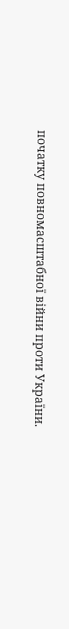початку повномасштабної війни проти України.